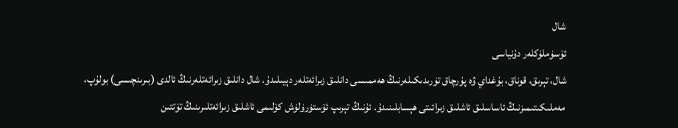شال
ئۆسۈملۈكلەر دۇنياسى
شال، تېرىق، قوناق، بۇغداي ۋە پۇرچاق تۈرىدىكىلەرنىڭ ھەممىسى دانلىق زىرائەتلەر دېيىلىدۇ. شال دانلىق زىرائەتلەرنىڭ ئالدى (بىرىنچىسى) بولۇپ، مەملىكىتىمىزنىڭ ئاساسلىق ئاشلىق زىرائىتى ھېسابلىنىدۇ. ئۇنىڭ تېرىپ ئۆستۈرۈلۈش كۆلىمى ئاشلىق زىرائەتلىرىنىڭ تۆتتىن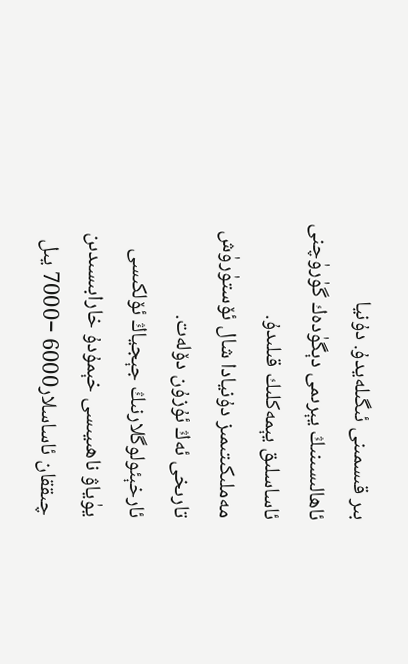بىر قىسمىنى ئىگىلەيدۇ. دۇنيا ئاھالىسىنىڭ يېرىمى دېگۈدەك گۈرۈچنى ئاساسلىق يېمەكلىك قىلىدۇ.
مەملىكىتىمىز دۇنيادا شال ئۆستۈرۈش تارىخى ئەڭ ئۇزۇن دۆلەت. ئارخېئولوگلارنىڭ جېجياڭ ئۆلكىسى يۈياۋ ناھىيىسى خېمۇدۇ خارابىسىدىن چىققان ئاساسلار6000 −7000 يىل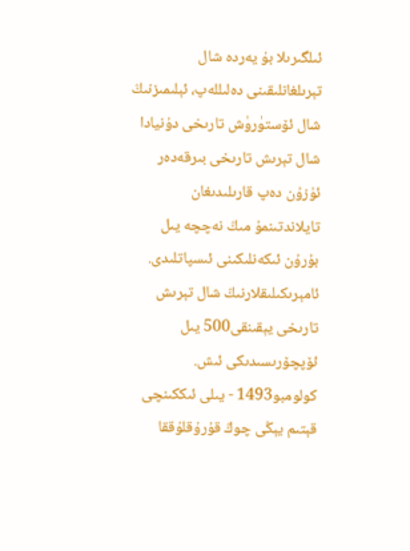ئىلگىرىلا بۇ يەردە شال تېرىلغانلىقىنى دەلىللەپ، ئېلىمىزنىڭ شال ئۆستۈرۈش تارىخى دۇنيادا شال تېرىش تارىخى بىرقەدەر ئۇزۇن دەپ قارىلىدىغان تايلاندتىنمۇ مىڭ نەچچە يىل بۇرۇن ئىكەنلىكىنى ئىسپاتلىدى. ئامېرىكىلىقلارنىڭ شال تېرىش تارىخى يېقىنقى500 يىل ئۆپچۆرىسىدىكى ئىش. كولومبو1493 - يىلى ئىككىنچى قېتىم يېڭى چوڭ قۇرۇقلۇققا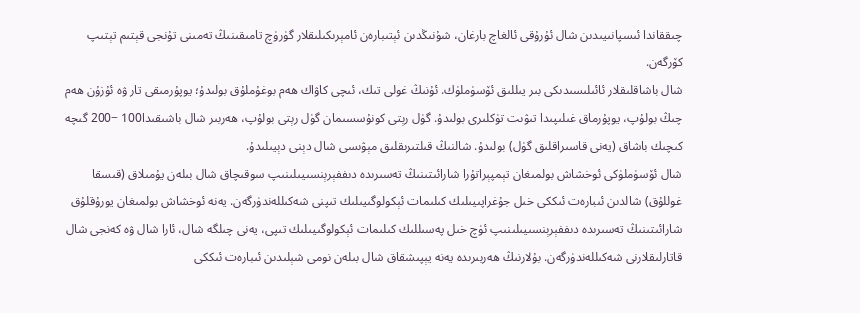چىققاندا ئىسپانىيىدىن شال ئۇرۇقى ئالغاچ بارغان، شۇنىڭدىن ئېتىبارەن ئامېرىكىلىقلار گۈرۈچ تامىقىنىڭ تەمىنى تۇنجى قېتىم تېتىپ كۆرگەن.
شال باشاقلىقلار ئائىلىسىدىكى بىر يىللىق ئۆسۈملۈك. ئۇنىڭ غولى تىك، ئىچى كاۋاك ھەم بوغۇملۇق بولىدۇ؛ يوپۇرمىقى تار ۋە ئۇزۇن ھەم چىڭ بولۇپ، يوپۇرماق غىلىپىدا تىۋىت تۈكلىرى بولىدۇ. گۈل رېتى كونۇسسىمان گۈل رېتى بولۇپ، ھەربىر شال باشىقىدا100 −200 گىچە كىچىك باشاق (يەنى قاسىراقلىق گۈل) بولىدۇ. شالنىڭ قىلتىرىقلىق مېۋىسى شال دېنى دېيىلىدۇ.
شال ئۆسۈملۈكى ئوخشاش بولمىغان تېمپېراتۇرا شارائىتىنىڭ تەسىرىدە دىففېرېنسىيىلىنىپ سوقىچاق شال بىلەن يۇمىلاق (قىسقا غوللۇق) شالدىن ئىبارەت ئىككى خىل جۇغراپىيىلىك كىلىمات ئېكولوگىيىلىك تىپنى شەكىللەندۈرگەن. يەنە ئوخشاش بولمىغان يورۇقلۇق شارائىتىنىڭ تەسىرىدە دىففېرېنسىيىلىنىپ ئۈچ خىل پەسىللىك كىلىمات ئېكولوگىيىلىك تىپى، يەنى چىلگە شال، ئارا شال ۋە كەنجى شال قاتارلىقلارنى شەكىللەندۈرگەن. بۇلارنىڭ ھەربىرىدە يەنە يېپىشقاق شال بىلەن نومى شېلىدىن ئىبارەت ئىككى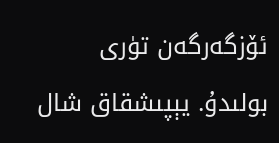ئۆزگەرگەن تۈرى بولىدۇ. يېپىشقاق شال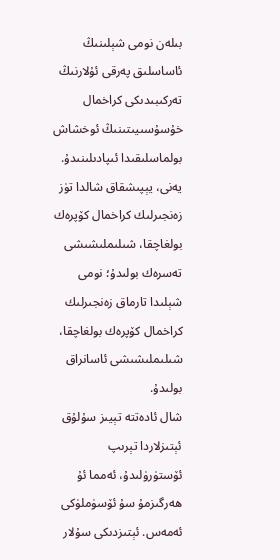بىلەن نومى شېلىنىڭ ئاساسلىق پەرقى ئۇلارنىڭ تەركىبىدىكى كراخمال خۇسۇسىيىتىنىڭ ئوخشاش بولماسلىقىدا ئىپادىلىنىدۇ. يەنى، يېپىشقاق شالدا تۈز زەنجىرلىك كراخمال كۆپرەك بولغاچقا، شىلىملىشىشى تەسرەك بولىدۇ؛ نومى شېلىدا تارماق زەنجىرلىك كراخمال كۆپرەك بولغاچقا، شىلىملىشىشى ئاسانراق بولىدۇ.
شال ئادەتتە تېيىز سۇلۇق ئېتىزلاردا تېرىپ ئۆستۈرۈلىدۇ، ئەمما ئۇ ھەرگىزمۇ سۇ ئۆسۈملۈكى ئەمەس. ئېتىزدىكى سۇلار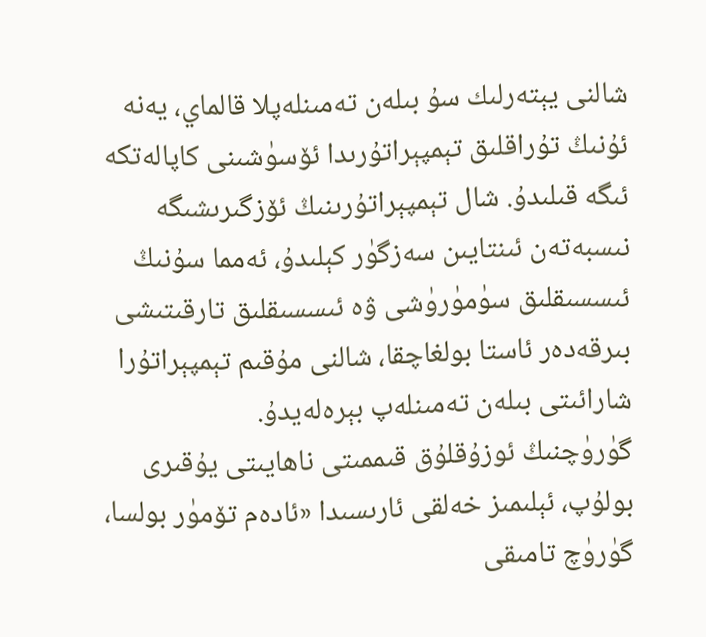شالنى يېتەرلىك سۇ بىلەن تەمىنلەپلا قالماي، يەنە ئۇنىڭ تۇراقلىق تېمپېراتۇرىدا ئۆسۈشىنى كاپالەتكە ئىگە قىلىدۇ. شال تېمپېراتۇرىنىڭ ئۆزگىرىشىگە نىسبەتەن ئىنتايىن سەزگۈر كېلىدۇ، ئەمما سۇنىڭ ئىسسىقلىق سۈمۈرۈشى ۋە ئىسسىقلىق تارقىتىشى بىرقەدەر ئاستا بولغاچقا، شالنى مۇقىم تېمپېراتۇرا شارائىتى بىلەن تەمىنلەپ بېرەلەيدۇ.
گۈرۈچنىڭ ئوزۇقلۇق قىممىتى ناھايىتى يۇقىرى بولۇپ، ئېلىمىز خەلقى ئارىسىدا «ئادەم تۆمۈر بولسا، گۈرۈچ تامىقى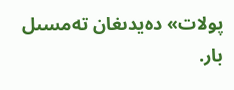پولات» دەيدىغان تەمسىل بار.